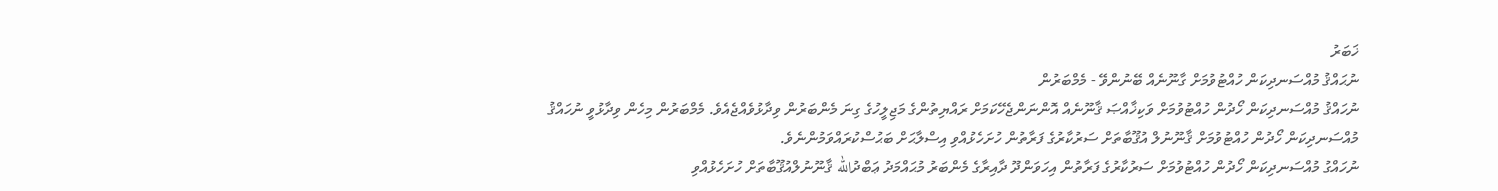ޚަބަރު
ނުޙައްޤު މުއްސަނދިކަން ހުއްޓުވުމަށް ގާނޫނެއް ބޭނުންވޭ - މެމްބަރުން
ނުހައްޤު މުއްސަނދިކަން ހޯދުން ހުއްޓުވުމަށް ވަކިޚާއްޞަ ޤާނޫނެއް އޮންނަންޖެހޭކަމަށް ރައްޔިތުންގެ މަޖިލީހުގެ ގިނަ މެންބަރުން ވިދާޅުވެއްޖެއެވެ. މެމްބަރުން މިހެން ވިދާޅުވީ ނުހައްޤު މުއްސަނދިކަން ހޯދުން ހުއްޓުވުމަށް ޤާނޫނުލް އުޤޫބާތަށް ސަރުކާރުގެ ފަރާތުން ހުށަހެޅުއްވި އިސްލާޙަށް ބަޙުސްކުރައްވަމުންނެވެ.
ނުހައްގު މުއްސަނދިކަން ހޯދުން ހުއްޓުވުމަށް ސަރުކާރުގެ ފަރާތުން އިހަވަންދޫ ދާއިރާގެ މެންބަރު މުޙައްމަދު ޢަބްދުالله ޤާނޫނުލްއުޤޫބާތަށް ހުށަހެޅުއްވި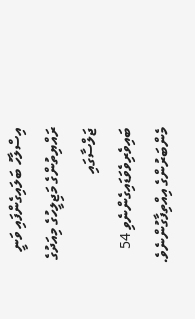އިސްލާހު ބަލައިގެންފައި ވަނީ ރައްޔިތުންގެ މަޖިލީހުގެ މިއަދުގެ ޖަލްސާގައި ބައިވެރިވެވަޑައިގެންނެވި 54 މެންބަރުންގެ އިއްތިފާގުންނެވެ.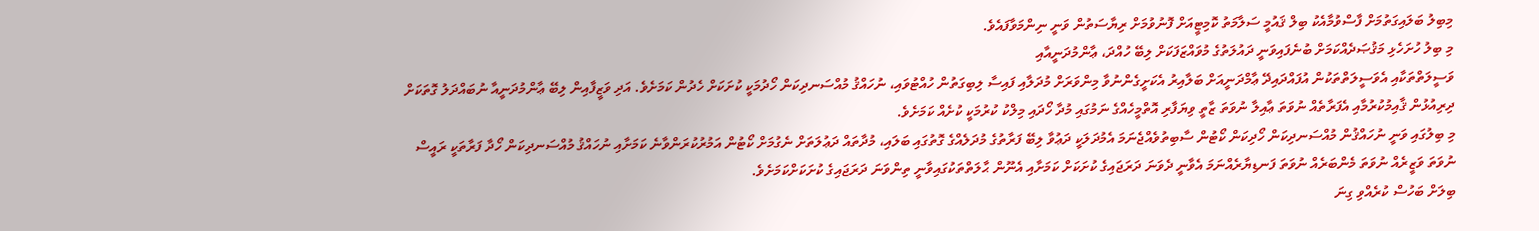މިބިލު ބަލައިގަތުމަށް ފާސްވުމާއެކު ބިލް ޤައުމީ ސަލާމަތު ކޮމިޓީއަށް ފޮނުވުމަށް ރިޔާސަތުން ވަނީ ނިންމަވާފައެވެ.
މި ބިލު ހުށަހެޅި މަޤުޞަދެއްކަމަށް ބުނެފައިވަނީ ދައުލަތުގެ މުވައްޒަފަކަށް ލިބޭ ހުއްދަ، ޢާންމުދަނީއާއި
ވަސީލަތްތަކާއި އެވަސީލަތްތަކުން އުފައްދައިދޭ ޢާމްދަނީއަށް ބަލާއިރު އެކަށީގެންނުވާ މިންވަރަށް މުދަލާއި ފައިސާ ލިބިގަތުން ހުއްޓުވައި، ނުހައްޤު މުއްސަނދިކަން ހޯދުމަކީ ކުށަކަށް ހެދުން ކަމަށެވެ. އަދި ވަޒީފާއިން ލިބޭ ޢާންމުދަނީއާ ނުބައްދަލު ގޮތަކަށް ދިރިއުޅުން ޤާއިމުކުރުމާއި އެފަރާތެއް ނުވަތަ ޢާއިލާ ނުވަތަ ޒާތީ ވިޔަފާރި އޮތްމީހެއްގެ ނަމުގައި މުދާ ހޯދައި މިލްކު ކުރުމަކީ ކުށެއް ކަމަށެވެ.
މި ބިލުގައި ވަނީ ނުހައްޤުން މުއްސަނދިކަން ހޯދިކަން ކޯޓުން ސާބިތުވެއްޖެނަމަ އެމުދަލަކީ ދަޢުވާ ލިބޭ ފަރާތުގެ މުދަލެއްގެ ގޮތުގައި ބަލައި، މުދާތައް ދަޢުލަތަށް ނެގުމަށް ކޯޓުން އަމުރުކުރަންވާނެ ކަމަށާއި ނުހައްޤު މުއްސަނދިކަން ހޯދާ ފަރާތަކީ ރައީސް ނުވަތަ ވަޒީރެއް ނުވަތަ މެންބަރެއް ނުވަތަ ފަނޑިޔާރެއްނަމަ އެވާނީ ދެވަނަ ދަރަޖައިގެ ކުށަކަށް ކަމަށާއި އެނޫން ޙާލަތްތަކުގައިވާނީ ތިންވަނަ ދަރަޖައިގެ ކުށަކަށްކަމަށެވެ.
ބިލަށް ބަހުސް ކުރެއްވި ގިނަ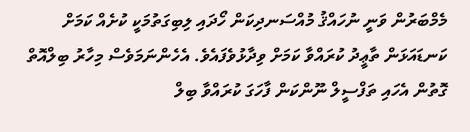މެމްބަރުން ވަނީ ނުހައްޤު މުއްސަނދިކަން ހޯދައި ލިބިގަތުމަކީ ކުށެއް ކަމަށް ކަނޑައަޅަން ތާޢީދު ކުރައްވާ ކަމަށް ވިދާޅުވެފައެވެ. އެހެންނަމަވެސް މިހާރު ބިލްއޮތް ގޮތުން އެހައި ތަފްސީލް ނޫންކަން ފާހަގަ ކުރައްވާ ބިލް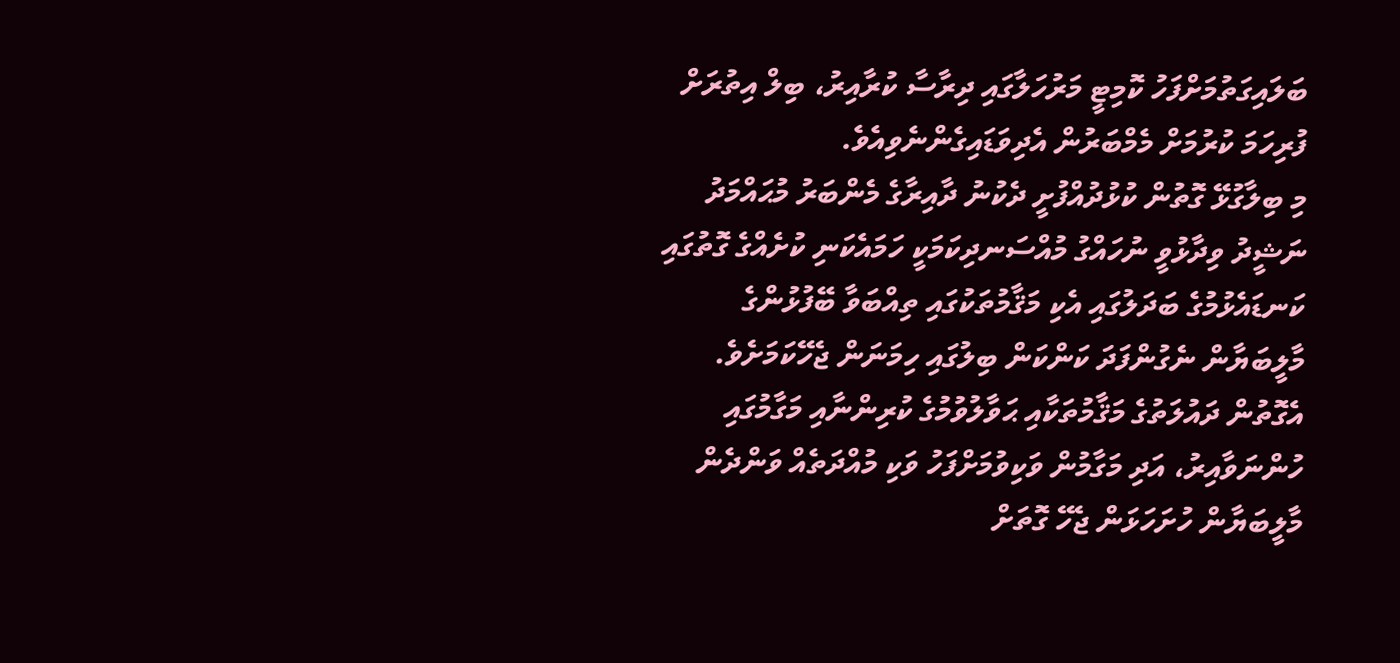ބަލައިގަތުމަށްފަހު ކޮމިޓީ މަރުހަލާގައި ދިރާސާ ކުރާއިރު، ބިލް އިތުރަށް ފުރިހަމަ ކުރުމަށް މެމްބަރުން އެދިވަޑައިގެންނެވިއެވެ.
މި ބިލާގުޅޭ ގޮތުން ކުޅުދުއްފުށީ ދެކުނު ދާއިރާގެ މެންބަރު މުޙައްމަދު ނަޝީދު ވިދާޅުވީ ނުހައްގު މުއްސަނދިކަމަކީ ހަމައެކަނި ކުށެއްގެ ގޮތުގައި ކަނޑައެޅުމުގެ ބަދަލުގައި އެކި މަޤާމުތަކުގައި ތިއްބަވާ ބޭފުޅުންގެ މާލީބަޔާން ނެގުންފަދަ ކަންކަން ބިލުގައި ހިމަނަން ޖެހޭކަމަށެވެ. އެގޮތުން ދައުލަތުގެ މަޤާމުތަކާއި ޙަވާލުވުމުގެ ކުރިންނާއި މަގާމުގައި ހުންނަވާއިރު، އަދި މަގާމުން ވަކިވުމަށްފަހު ވަކި މުއްދަތެއް ވަންދެން މާލީބަޔާން ހުށަހަޅަން ޖެހޭ ގޮތަށް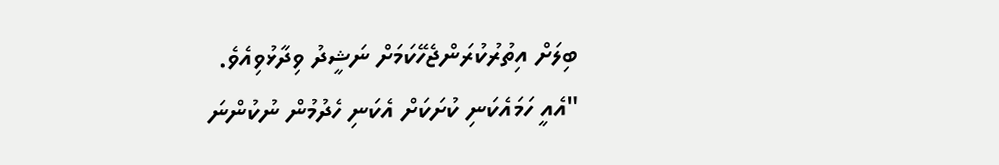ބިލަށް އިތުރުކުރަންޖެހޭކަމަށް ނަޝީދު ވިދާޅުވިއެވެ.
"އެއީ ހަމައެކަނި ކުށަކަށް އެކަނި ހެދުމުން ނުކުންނަ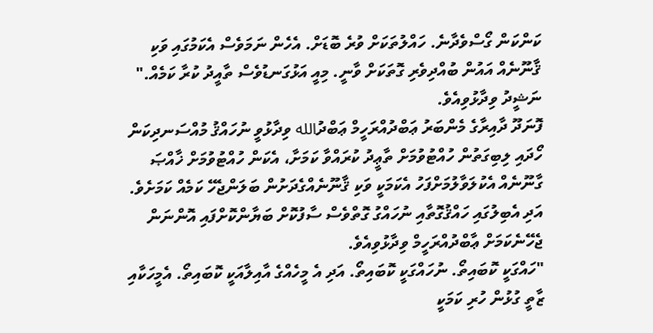ކަންކަން ގޯސްވެދާނެ. ހައްލުތަކަށް ވުރެ ބޮޑަށް. އެހެން ނަމަވެސް އެކަމުގައި ވަކި ޤާނޫނެއް އައުން ބުއްދިވެރި ގޮތަކަށް ވާނީ. މިއީ އަޅުގަނޑުވެސް ތާއީދު ކުރާ ކަމެއް." ނަޝީދު ވިދާޅުވިއެވެ.
ފޮނަދޫ ދާއިރާގެ މެންބަރު ޢަބްދުއްރަހީމް ޢަބްދުالله ވިދާޅުވީ ނުހައްޤު މުއްސަނދިކަން ހޯދައި ލިބިގަތުން ހުއްޓުވުމަށް ތާޢީދު ކުރައްވާ ކަމަށާ، އެކަން ހުއްޓުވުމަށް ޚާއްޞަ ގާނޫނެއް އެކުލަވާލުމަށްފަހު އެކަމަކީ ވަކި ޤާނޫނެއްގެދަށުން ބަލަންޖެހޭ ކަމެއް ކަމަށެވެ. އަދި އެބިލުގައި ހައްޤުގޮތާއި ނުހައްގު ގޮތްވެސް ސާފުކޮށް ބަޔާންކޮށްފައި އޮންނަން ޖެހޭނެކަމަށް ޢާބްދުއްރަހީމް ވިދާޅުވިއެވެ.
"ހައްގަކީ ކޮބައިތޯ. ނުހައްގަކީ ކޮބައިތޯ. އަދި އެ މީހެއްގެ އާއިލާއަކީ ކޮބައިތޯ. އެމީހަކާއި ޒާތީ ގުޅުން ހުރި ކަމަކީ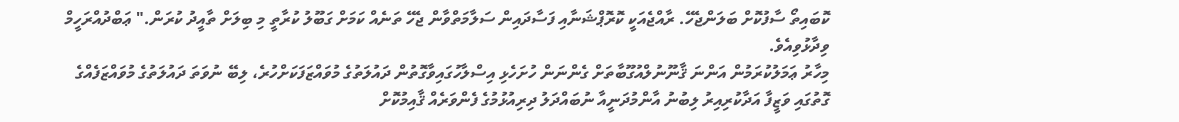ކޮބައިތޯ ސާފުކޮށް ބަލަންޖެހޭ. ރާއްޖެއަކީ ކޮރޮޕްޝަނާއި ފަސާދައިން ސަލާމަތްވާން ޖެހޭ ތަނެއް ކަމަށް ގަބޫލު ކުރާތީ މި ބިލަށް ތާއީދު ކުރަން." ޢަބްދުއްރަހީމް ވިދާޅުވިއެވެ.
މިހާރު ޢަމަލުކުރަމުން އަންނަ ޤާނޫނުލްއުގޫބާތަށް ގެންނަން ހުށަހެޅި އިސްލާހުގައިވާގޮތުން ދައުލަތުގެ މުވައްޒަފަކަށްހުރެ، ލިބޭ ނުވަތަ ދައުލަތުގެ މުވައްޒަފެއްގެ ގޮތުގައި ވަޒީފާ އަދާކުރިއިރު ލިބުނު އާންމުދަނީއާ ނުބައްދަލު ދިރިއުޅުމުގެ ފެންވަރެއް ޤާއިމުކޮށް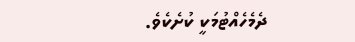ދެމެހެއްޓުމަކީ ކުށެކެވެ.